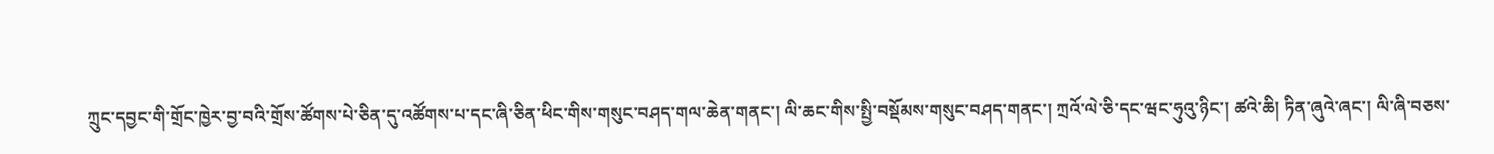ཀྲུང་དབྱང་གི་གྲོང་ཁྱེར་བྱ་བའི་གྲོས་ཚོགས་པེ་ཅིན་དུ་འཚོགས་པ་དང་ཞི་ཅིན་ཕིང་གིས་གསུང་བཤད་གལ་ཆེན་གནང་། ལི་ཆང་གིས་སྤྱི་བསྡོམས་གསུང་བཤད་གནང་། ཀྲའོ་ལེ་ཅི་དང་ཝང་ཧུའུ་ཉིང་། ཚའེ་ཆི། ཏིན་ཞུའེ་ཞང་། ལི་ཞི་བཅས་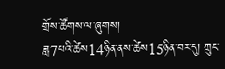གྲོས་ཚོགས་ལ་ཞུགས།
ཟླ7པའི་ཚེས14ཉིན་ནས་ཚེས15ཉིན་བར་དུ། ཀྲུང་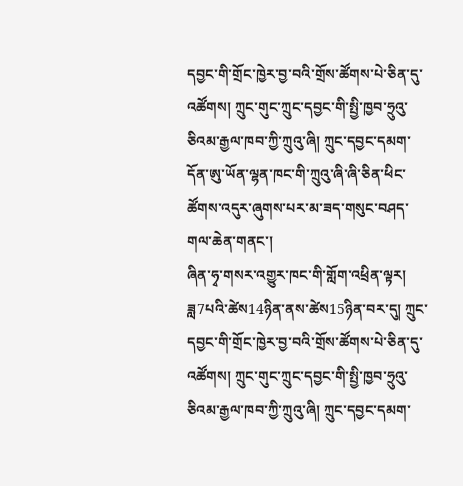དབྱང་གི་གྲོང་ཁྱེར་བྱ་བའི་གྲོས་ཚོགས་པེ་ཅིན་དུ་འཚོགས། ཀྲུང་གུང་ཀྲུང་དབྱང་གི་སྤྱི་ཁྱབ་ཧྲུའུ་ཅིའམ་རྒྱལ་ཁབ་ཀྱི་ཀྲུའུ་ཞི། ཀྲུང་དབྱང་དམག་དོན་ཨུ་ཡོན་ལྷན་ཁང་གི་ཀྲུའུ་ཞི་ཞི་ཅིན་ཕིང་ཚོགས་འདུར་ཞུགས་པར་མ་ཟད་གསུང་བཤད་གལ་ཆེན་གནང་།
ཞིན་ཧྭ་གསར་འགྱུར་ཁང་གི་གློག་འཕྲིན་ལྟར། ཟླ7པའི་ཚེས14ཉིན་ནས་ཚེས15ཉིན་བར་དུ། ཀྲུང་དབྱང་གི་གྲོང་ཁྱེར་བྱ་བའི་གྲོས་ཚོགས་པེ་ཅིན་དུ་འཚོགས། ཀྲུང་གུང་ཀྲུང་དབྱང་གི་སྤྱི་ཁྱབ་ཧྲུའུ་ཅིའམ་རྒྱལ་ཁབ་ཀྱི་ཀྲུའུ་ཞི། ཀྲུང་དབྱང་དམག་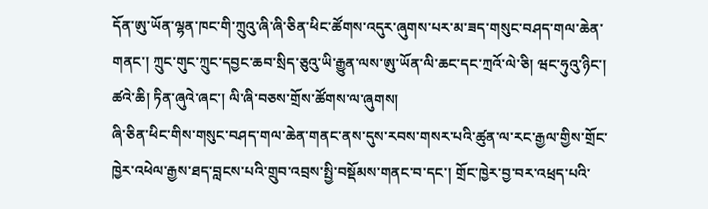དོན་ཨུ་ཡོན་ལྷན་ཁང་གི་ཀྲུའུ་ཞི་ཞི་ཅིན་ཕིང་ཚོགས་འདུར་ཞུགས་པར་མ་ཟད་གསུང་བཤད་གལ་ཆེན་གནང་། ཀྲུང་གུང་ཀྲུང་དབྱང་ཆབ་སྲིད་ཅུའུ་ཡི་རྒྱུན་ལས་ཨུ་ཡོན་ལི་ཆང་དང་ཀྲའོ་ལེ་ཅི། ཝང་ཧུའུ་ཉིང་། ཚའེ་ཆི། ཏིན་ཞུའེ་ཞང་། ལི་ཞི་བཅས་གྲོས་ཚོགས་ལ་ཞུགས།
ཞི་ཅིན་ཕིང་གིས་གསུང་བཤད་གལ་ཆེན་གནང་ནས་དུས་རབས་གསར་པའི་ཚུན་ལ་རང་རྒྱལ་གྱིས་གྲོང་ཁྱེར་འཕེལ་རྒྱས་ཐད་བླངས་པའི་གྲུབ་འབྲས་སྤྱི་བསྡོམས་གནང་བ་དང་། གྲོང་ཁྱེར་བྱ་བར་འཕྲད་པའི་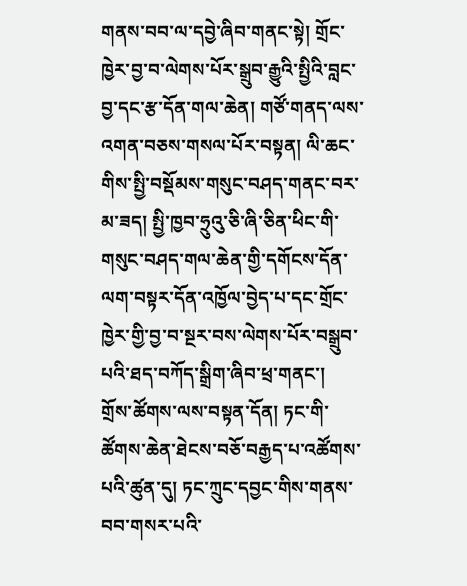གནས་བབ་ལ་དབྱེ་ཞིབ་གནང་སྟེ། གྲོང་ཁྱེར་བྱ་བ་ལེགས་པོར་སྒྲུབ་རྒྱུའི་སྤྱིའི་བླང་བྱ་དང་རྩ་དོན་གལ་ཆེན། གཙོ་གནད་ལས་འགན་བཅས་གསལ་པོར་བསྟན། ལི་ཆང་གིས་སྤྱི་བསྡོམས་གསུང་བཤད་གནང་བར་མ་ཟད། སྤྱི་ཁྱབ་ཧྲུའུ་ཅི་ཞི་ཅིན་ཕིང་གི་གསུང་བཤད་གལ་ཆེན་གྱི་དགོངས་དོན་ལག་བསྟར་དོན་འཁྱོལ་བྱེད་པ་དང་གྲོང་ཁྱེར་གྱི་བྱ་བ་སྔར་བས་ལེགས་པོར་བསྒྲུབ་པའི་ཐད་བཀོད་སྒྲིག་ཞིབ་ཕྲ་གནང་།
གྲོས་ཚོགས་ལས་བསྟན་དོན། ཏང་གི་ཚོགས་ཆེན་ཐེངས་བཅོ་བརྒྱད་པ་འཚོགས་པའི་ཚུན་དུ། ཏང་ཀྲུང་དབྱང་གིས་གནས་བབ་གསར་པའི་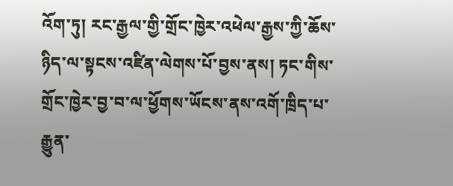འོག་ཏུ། རང་རྒྱལ་གྱི་གྲོང་ཁྱེར་འཕེལ་རྒྱས་ཀྱི་ཆོས་ཉིད་ལ་སྟངས་འཛིན་ལེགས་པོ་བྱས་ནས། ཏང་གིས་གྲོང་ཁྱེར་བྱ་བ་ལ་ཕྱོགས་ཡོངས་ནས་འགོ་ཁྲིད་པ་རྒྱུན་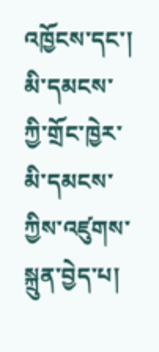འཁྱོངས་དང་། མི་དམངས་ཀྱི་གྲོང་ཁྱེར་མི་དམངས་ཀྱིས་འཛུགས་སྐྲུན་བྱེད་པ།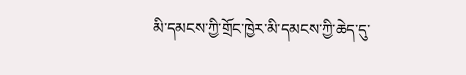མི་དམངས་ཀྱི་གྲོང་ཁྱེར་མི་དམངས་ཀྱི་ཆེད་དུ་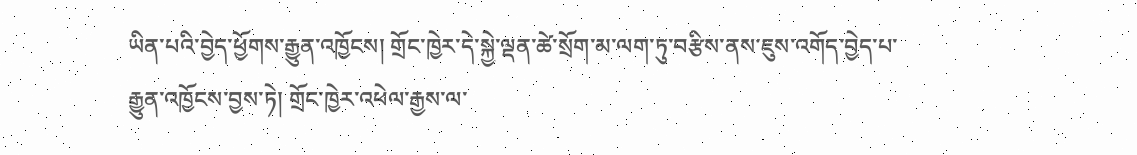ཡིན་པའི་བྱེད་ཕྱོགས་རྒྱུན་འཁྱོངས། གྲོང་ཁྱེར་དེ་སྐྱེ་ལྡན་ཚེ་སྲོག་མ་ལག་ཏུ་བརྩིས་ནས་ཇུས་འགོད་བྱེད་པ་རྒྱུན་འཁྱོངས་བྱས་ཏེ། གྲོང་ཁྱེར་འཕེལ་རྒྱས་ལ་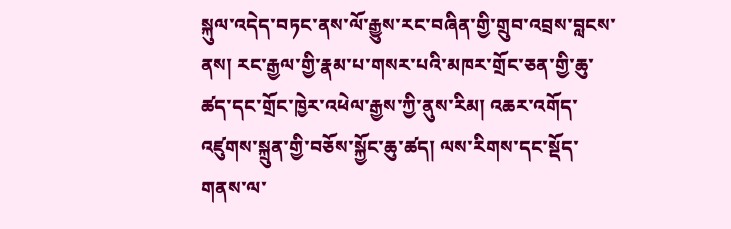སྐུལ་འདེད་བཏང་ནས་ལོ་རྒྱུས་རང་བཞིན་གྱི་གྲུབ་འབྲས་བླངས་ནས། རང་རྒྱལ་གྱི་རྣམ་པ་གསར་པའི་མཁར་གྲོང་ཅན་གྱི་ཆུ་ཚད་དང་གྲོང་ཁྱེར་འཕེལ་རྒྱས་ཀྱི་ནུས་རིམ། འཆར་འགོད་འཛུགས་སྐྲུན་གྱི་བཅོས་སྐྱོང་ཆུ་ཚད། ལས་རིགས་དང་སྡོད་གནས་ལ་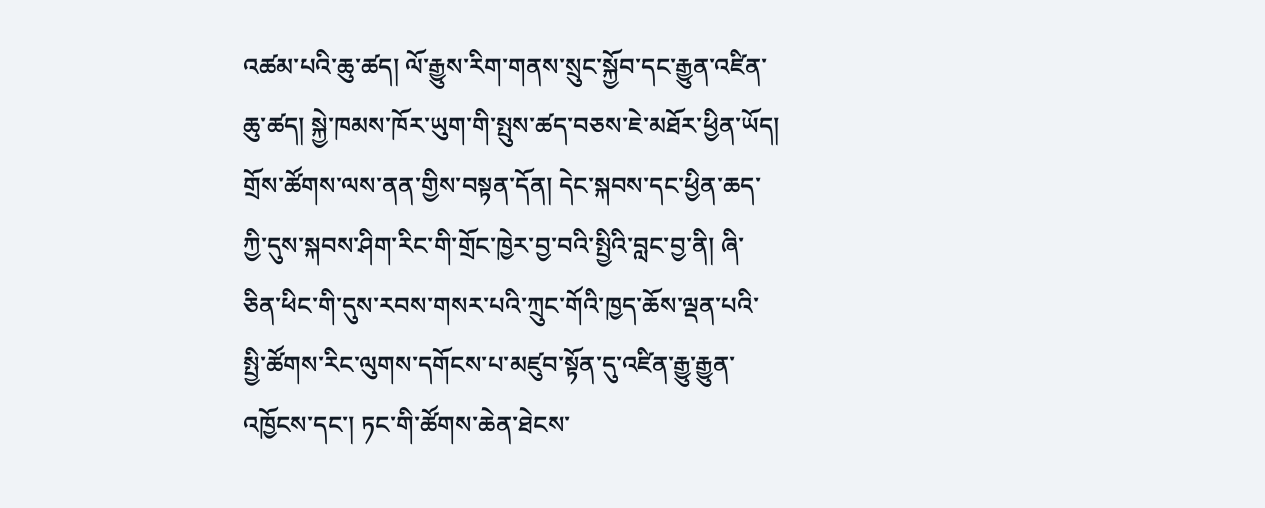འཚམ་པའི་ཆུ་ཚད། ལོ་རྒྱུས་རིག་གནས་སྲུང་སྐྱོབ་དང་རྒྱུན་འཛིན་ཆུ་ཚད། སྐྱེ་ཁམས་ཁོར་ཡུག་གི་སྤུས་ཚད་བཅས་ཇེ་མཐོར་ཕྱིན་ཡོད།
གྲོས་ཚོགས་ལས་ནན་གྱིས་བསྟན་དོན། དེང་སྐབས་དང་ཕྱིན་ཆད་ཀྱི་དུས་སྐབས་ཤིག་རིང་གི་གྲོང་ཁྱེར་བྱ་བའི་སྤྱིའི་བླང་བྱ་ནི། ཞི་ཅིན་ཕིང་གི་དུས་རབས་གསར་པའི་ཀྲུང་གོའི་ཁྱད་ཆོས་ལྡན་པའི་སྤྱི་ཚོགས་རིང་ལུགས་དགོངས་པ་མཛུབ་སྟོན་དུ་འཛིན་རྒྱུ་རྒྱུན་འཁྱོངས་དང་། ཏང་གི་ཚོགས་ཆེན་ཐེངས་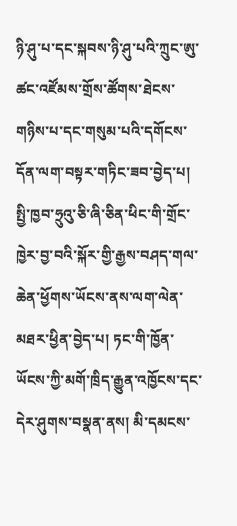ཉི་ཤུ་པ་དང་སྐབས་ཉི་ཤུ་པའི་ཀྲུང་ཨུ་ཚང་འཛོམས་གྲོས་ཚོགས་ཐེངས་གཉིས་པ་དང་གསུམ་པའི་དགོངས་དོན་ལག་བསྟར་གཏིང་ཟབ་བྱེད་པ། སྤྱི་ཁྱབ་ཧྲུའུ་ཅི་ཞི་ཅིན་ཕིང་གི་གྲོང་ཁྱེར་བྱ་བའི་སྐོར་གྱི་རྒྱས་བཤད་གལ་ཆེན་ཕྱོགས་ཡོངས་ནས་ལག་ལེན་མཐར་ཕྱིན་བྱེད་པ། ཏང་གི་ཁྱོན་ཡོངས་ཀྱི་མགོ་ཁྲིད་རྒྱུན་འཁྱོངས་དང་དེར་ཤུགས་བསྣན་ནས། མི་དམངས་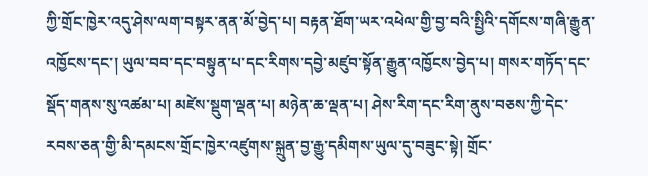ཀྱི་གྲོང་ཁྱེར་འདུ་ཤེས་ལག་བསྟར་ནན་མོ་བྱེད་པ། བརྟན་ཐོག་ཡར་འཕེལ་གྱི་བྱ་བའི་སྤྱིའི་དགོངས་གཞི་རྒྱུན་འཁྱོངས་དང་། ཡུལ་བབ་དང་བསྟུན་པ་དང་རིགས་དབྱེ་མཛུབ་སྟོན་རྒྱུན་འཁྱོངས་བྱེད་པ། གསར་གཏོད་དང་སྡོད་གནས་སུ་འཚམ་པ། མཛེས་སྡུག་ལྡན་པ། མཉེན་ཆ་ལྡན་པ། ཤེས་རིག་དང་རིག་ནུས་བཅས་ཀྱི་དེང་རབས་ཅན་གྱི་མི་དམངས་གྲོང་ཁྱེར་འཛུགས་སྐྲུན་བྱ་རྒྱུ་དམིགས་ཡུལ་དུ་བཟུང་སྟེ། གྲོང་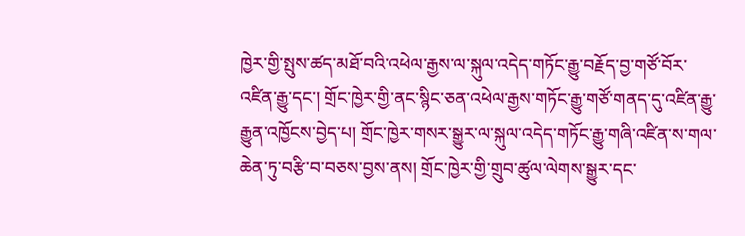ཁྱེར་གྱི་སྤུས་ཚད་མཐོ་བའི་འཕེལ་རྒྱས་ལ་སྐུལ་འདེད་གཏོང་རྒྱུ་བརྗོད་བྱ་གཙོ་བོར་འཛིན་རྒྱུ་དང་། གྲོང་ཁྱེར་གྱི་ནང་སྙིང་ཅན་འཕེལ་རྒྱས་གཏོང་རྒྱུ་གཙོ་གནད་དུ་འཛིན་རྒྱུ་རྒྱུན་འཁྱོངས་བྱེད་པ། གྲོང་ཁྱེར་གསར་སྒྱུར་ལ་སྐུལ་འདེད་གཏོང་རྒྱུ་གཞི་འཛིན་ས་གལ་ཆེན་ཏུ་བརྩི་བ་བཅས་བྱས་ནས། གྲོང་ཁྱེར་གྱི་གྲུབ་ཚུལ་ལེགས་སྒྱུར་དང་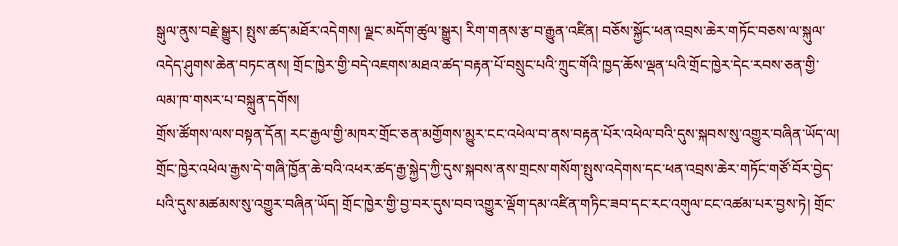སྒུལ་ནུས་བརྗེ་སྒྱུར། སྤུས་ཚད་མཐོར་འདེགས། ལྗང་མདོག་ཚུལ་སྒྱུར། རིག་གནས་རྩ་བ་རྒྱུན་འཛིན། བཅོས་སྐྱོང་ཕན་འབྲས་ཆེར་གཏོང་བཅས་ལ་སྐུལ་འདེད་ཤུགས་ཆེན་བཏང་ནས། གྲོང་ཁྱེར་གྱི་བདེ་འཇགས་མཐའ་ཚད་བརྟན་པོ་བསྲུང་པའི་ཀྲུང་གོའི་ཁྱད་ཆོས་ལྡན་པའི་གྲོང་ཁྱེར་དེང་རབས་ཅན་གྱི་ལམ་ཁ་གསར་པ་བསྐྲུན་དགོས།
གྲོས་ཚོགས་ལས་བསྟན་དོན། རང་རྒྱལ་གྱི་མཁར་གྲོང་ཅན་མགྱོགས་མྱུར་ངང་འཕེལ་བ་ནས་བརྟན་པོར་འཕེལ་བའི་དུས་སྐབས་སུ་འགྱུར་བཞིན་ཡོད་ལ། གྲོང་ཁྱེར་འཕེལ་རྒྱས་དེ་གཞི་ཁྱོན་ཆེ་བའི་འཕར་ཚད་རྒྱ་སྐྱེད་ཀྱི་དུས་སྐབས་ནས་གྲངས་གསོག་སྤུས་འདེགས་དང་ཕན་འབྲས་ཆེར་གཏོང་གཙོ་བོར་བྱེད་པའི་དུས་མཚམས་སུ་འགྱུར་བཞིན་ཡོད། གྲོང་ཁྱེར་གྱི་བྱ་བར་དུས་བབ་འགྱུར་ལྡོག་དམ་འཛིན་གཏིང་ཟབ་དང་རང་འགུལ་ངང་འཚམ་པར་བྱས་ཏེ། གྲོང་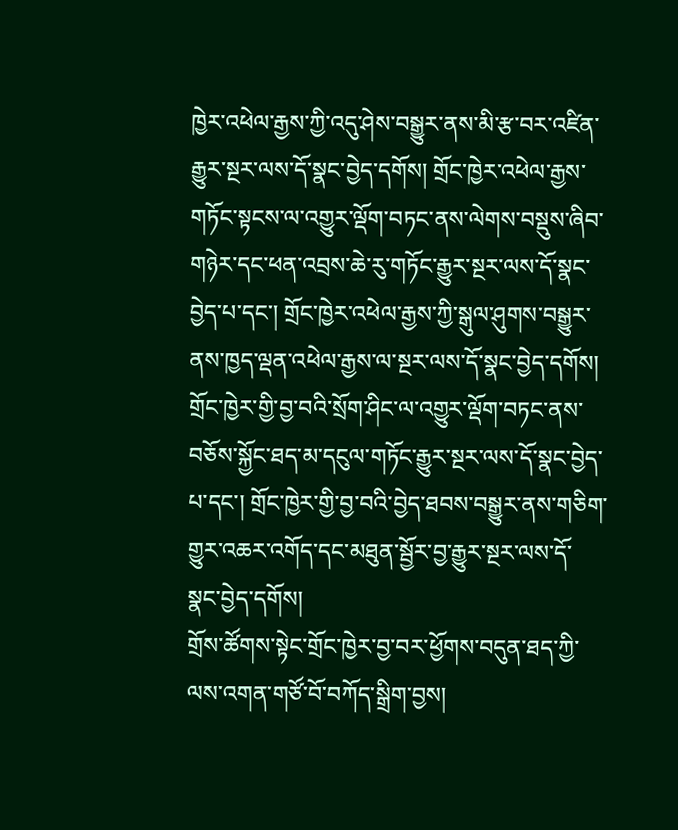ཁྱེར་འཕེལ་རྒྱས་ཀྱི་འདུ་ཤེས་བསྒྱུར་ནས་མི་རྩ་བར་འཛིན་རྒྱུར་སྔར་ལས་དོ་སྣང་བྱེད་དགོས། གྲོང་ཁྱེར་འཕེལ་རྒྱས་གཏོང་སྟངས་ལ་འགྱུར་ལྡོག་བཏང་ནས་ལེགས་བསྡུས་ཞིབ་གཉེར་དང་ཕན་འབྲས་ཆེ་རུ་གཏོང་རྒྱུར་སྔར་ལས་དོ་སྣང་བྱེད་པ་དང་། གྲོང་ཁྱེར་འཕེལ་རྒྱས་ཀྱི་སྒུལ་ཤུགས་བསྒྱུར་ནས་ཁྱད་ལྡན་འཕེལ་རྒྱས་ལ་སྔར་ལས་དོ་སྣང་བྱེད་དགོས། གྲོང་ཁྱེར་གྱི་བྱ་བའི་སྲོག་ཤིང་ལ་འགྱུར་ལྡོག་བཏང་ནས་བཅོས་སྐྱོང་ཐད་མ་དངུལ་གཏོང་རྒྱུར་སྔར་ལས་དོ་སྣང་བྱེད་པ་དང་། གྲོང་ཁྱེར་གྱི་བྱ་བའི་བྱེད་ཐབས་བསྒྱུར་ནས་གཅིག་གྱུར་འཆར་འགོད་དང་མཐུན་སྦྱོར་བྱ་རྒྱུར་སྔར་ལས་དོ་སྣང་བྱེད་དགོས།
གྲོས་ཚོགས་སྟེང་གྲོང་ཁྱེར་བྱ་བར་ཕྱོགས་བདུན་ཐད་ཀྱི་ལས་འགན་གཙོ་བོ་བཀོད་སྒྲིག་བྱས།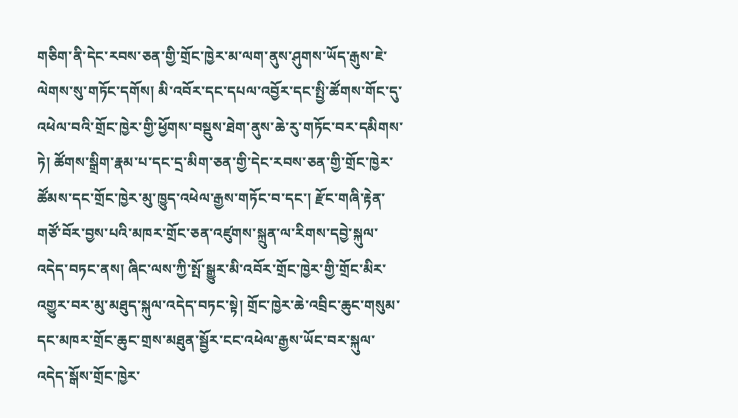གཅིག་ནི་དེང་རབས་ཅན་གྱི་གྲོང་ཁྱེར་མ་ལག་ནུས་ཤུགས་ཡོད་རྒུས་ཇེ་ལེགས་སུ་གཏོང་དགོས། མི་འབོར་དང་དཔལ་འབྱོར་དང་སྤྱི་ཚོགས་གོང་དུ་འཕེལ་བའི་གྲོང་ཁྱེར་གྱི་ཕྱོགས་བསྡུས་ཐེག་ནུས་ཆེ་རུ་གཏོང་བར་དམིགས་ཏེ། ཚོགས་སྒྲིག་རྣམ་པ་དང་དྲ་མིག་ཅན་གྱི་དེང་རབས་ཅན་གྱི་གྲོང་ཁྱེར་ཚོམས་དང་གྲོང་ཁྱེར་མུ་ཁྱུད་འཕེལ་རྒྱས་གཏོང་བ་དང་། རྫོང་གཞི་རྟེན་གཙོ་བོར་བྱས་པའི་མཁར་གྲོང་ཅན་འཛུགས་སྐྲུན་ལ་རིགས་དབྱེ་སྐུལ་འདེད་བཏང་ནས། ཞིང་ལས་ཀྱི་སྤོ་སྒྱུར་མི་འབོར་གྲོང་ཁྱེར་གྱི་གྲོང་མིར་འགྱུར་བར་མུ་མཐུད་སྐུལ་འདེད་བཏང་སྟེ། གྲོང་ཁྱེར་ཆེ་འབྲིང་ཆུང་གསུམ་དང་མཁར་གྲོང་ཆུང་གྲས་མཐུན་སྦྱོར་ངང་འཕེལ་རྒྱས་ཡོང་བར་སྐུལ་འདེད་སྒོས་གྲོང་ཁྱེར་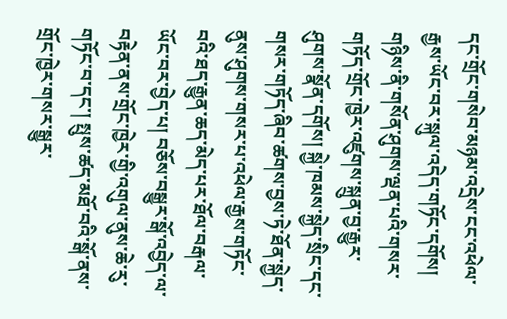དང་གྲོང་གསེབ་མཉམ་འདྲེས་ངང་འཕེལ་རྒྱས་ཡོང་བར་སྐུལ་འདེད་གཏོང་དགོས། གཉིས་ནི་གསོན་ཤུགས་ལྡན་པའི་གསར་གཏོད་གྲོང་ཁྱེར་འཛུགས་སྐྲུན་བྱ་རྒྱུར་ཤུགས་སྣོན་དགོས། སྐྱེ་ཁམས་སྐྱེད་སྲིང་དང་གསར་གཏོད་ཞིབ་ཚགས་བྱས་ཏེ་ཐོན་སྐྱེད་ནུས་ཤུགས་གསར་པ་འཕེལ་རྒྱས་གཏོང་བའི་ཐད་རྒྱུན་ཆད་མེད་པར་ཐོལ་བརྒལ་ཡོང་བར་བྱེད་པ། བཅོས་བསྒྱུར་སྒོ་འབྱེད་ལ་བརྟེན་ནས་གྲོང་ཁྱེར་གྱི་འགུལ་ནུས་ཆེ་རུ་གཏོང་བ་དང་། སྤུས་ཚད་མཐོ་བའི་སྒོ་ནས་གྲོང་ཁྱེར་གསར་སྒྱུར་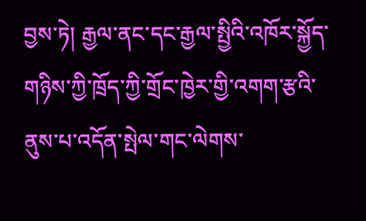བྱས་ཏེ། རྒྱལ་ནང་དང་རྒྱལ་སྤྱིའི་འཁོར་སྐྱོད་གཉིས་ཀྱི་ཁྲོད་ཀྱི་གྲོང་ཁྱེར་གྱི་འགག་རྩའི་ནུས་པ་འདོན་སྤེལ་གང་ལེགས་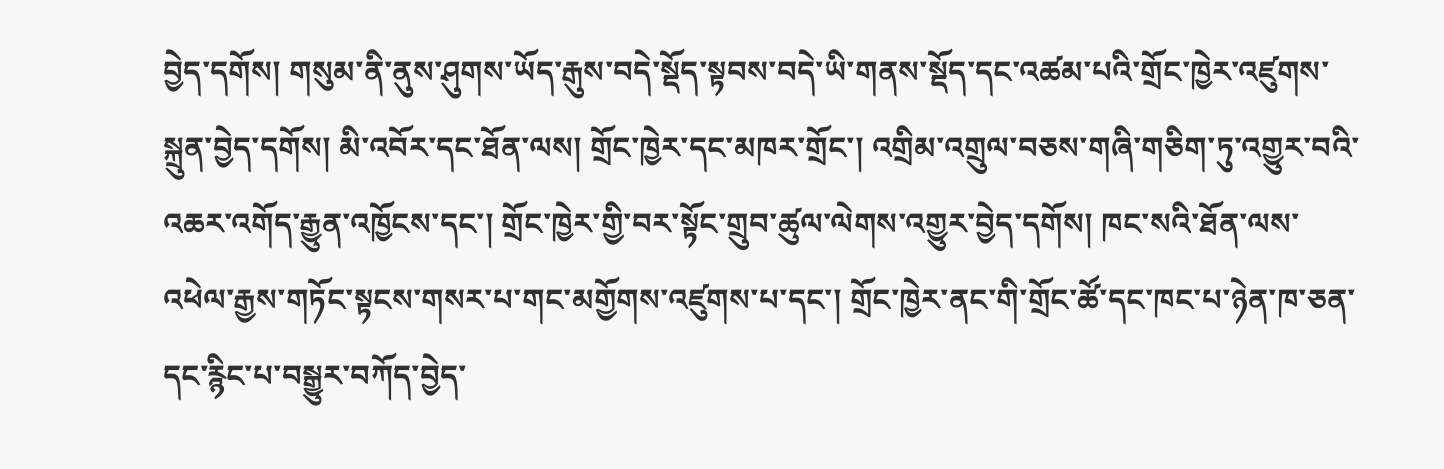བྱེད་དགོས། གསུམ་ནི་ནུས་ཤུགས་ཡོད་རྒུས་བདེ་སྡོད་སྟབས་བདེ་ཡི་གནས་སྡོད་དང་འཚམ་པའི་གྲོང་ཁྱེར་འཛུགས་སྐྲུན་བྱེད་དགོས། མི་འབོར་དང་ཐོན་ལས། གྲོང་ཁྱེར་དང་མཁར་གྲོང་། འགྲིམ་འགྲུལ་བཅས་གཞི་གཅིག་ཏུ་འགྱུར་བའི་འཆར་འགོད་རྒྱུན་འཁྱོངས་དང་། གྲོང་ཁྱེར་གྱི་བར་སྟོང་གྲུབ་ཚུལ་ལེགས་འགྱུར་བྱེད་དགོས། ཁང་སའི་ཐོན་ལས་འཕེལ་རྒྱས་གཏོང་སྟངས་གསར་པ་གང་མགྱོགས་འཛུགས་པ་དང་། གྲོང་ཁྱེར་ནང་གི་གྲོང་ཚོ་དང་ཁང་པ་ཉེན་ཁ་ཅན་དང་རྙིང་པ་བསྒྱུར་བཀོད་བྱེད་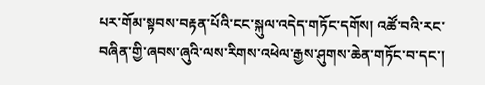པར་གོམ་སྟབས་བརྟན་པོའི་ངང་སྐུལ་འདེད་གཏོང་དགོས། འཚོ་བའི་རང་བཞིན་གྱི་ཞབས་ཞུའི་ལས་རིགས་འཕེལ་རྒྱས་ཤུགས་ཆེན་གཏོང་བ་དང་།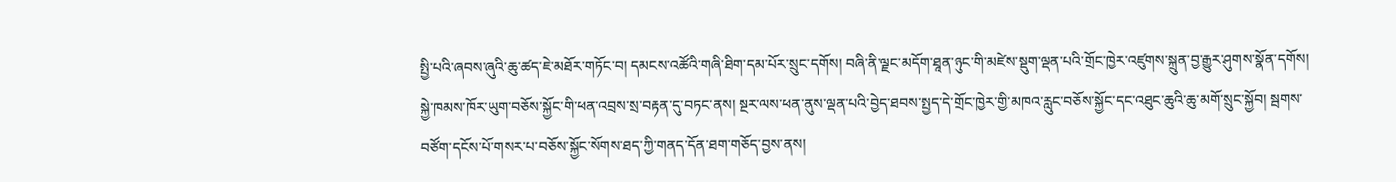སྤྱི་པའི་ཞབས་ཞུའི་ཆུ་ཚད་ཇེ་མཐོར་གཏོང་བ། དམངས་འཚོའི་གཞི་ཐིག་དམ་པོར་སྲུང་དགོས། བཞི་ནི་ལྗང་མདོག་ཐཱན་ཉུང་གི་མཛེས་སྡུག་ལྡན་པའི་གྲོང་ཁྱེར་འཛུགས་སྐྲུན་བྱ་རྒྱུར་ཤུགས་སྣོན་དགོས། སྐྱེ་ཁམས་ཁོར་ཡུག་བཅོས་སྐྱོང་གི་ཕན་འབྲས་སྲ་བརྟན་དུ་བཏང་ནས། སྔར་ལས་ཕན་ནུས་ལྡན་པའི་བྱེད་ཐབས་སྤྱད་དེ་གྲོང་ཁྱེར་གྱི་མཁའ་རླུང་བཅོས་སྐྱོང་དང་འཐུང་ཆུའི་ཆུ་མགོ་སྲུང་སྐྱོབ། སྦགས་བཙོག་དངོས་པོ་གསར་པ་བཅོས་སྐྱོང་སོགས་ཐད་ཀྱི་གནད་དོན་ཐག་གཅོད་བྱས་ནས།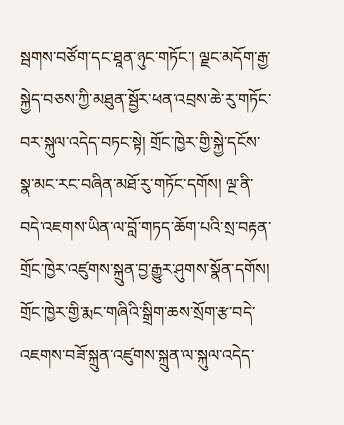སྦགས་བཙོག་དང་ཐཱན་ཉུང་གཏོང་། ལྗང་མདོག་རྒྱ་སྐྱེད་བཅས་ཀྱི་མཐུན་སྦྱོར་ཕན་འབྲས་ཆེ་རུ་གཏོང་བར་སྐུལ་འདེད་བཏང་སྟེ། གྲོང་ཁྱེར་གྱི་སྐྱེ་དངོས་སྣ་མང་རང་བཞིན་མཐོ་རུ་གཏོང་དགོས། ལྔ་ནི་བདེ་འཇགས་ཡིན་ལ་བློ་གཏད་ཆོག་པའི་སྲ་བརྟན་གྲོང་ཁྱེར་འཛུགས་སྐྲུན་བྱ་རྒྱུར་ཤུགས་སྣོན་དགོས། གྲོང་ཁྱེར་གྱི་རྨང་གཞིའི་སྒྲིག་ཆས་སྲོག་རྩ་བདེ་འཇགས་བཟོ་སྐྲུན་འཛུགས་སྐྲུན་ལ་སྐུལ་འདེད་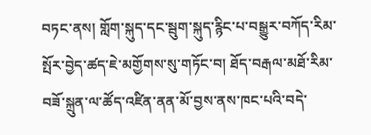བཏང་ནས། གློག་སྐུད་དང་སྦུག་སྐུད་རྙིང་པ་བསྒྱུར་བཀོད་རིམ་སྤོར་བྱེད་ཚད་ཇེ་མགྱོགས་སུ་གཏོང་བ། ཐོད་བརྒལ་མཐོ་རིམ་བཟོ་སྐྲུན་ལ་ཚོད་འཛིན་ནན་མོ་བྱས་ནས་ཁང་པའི་བདེ་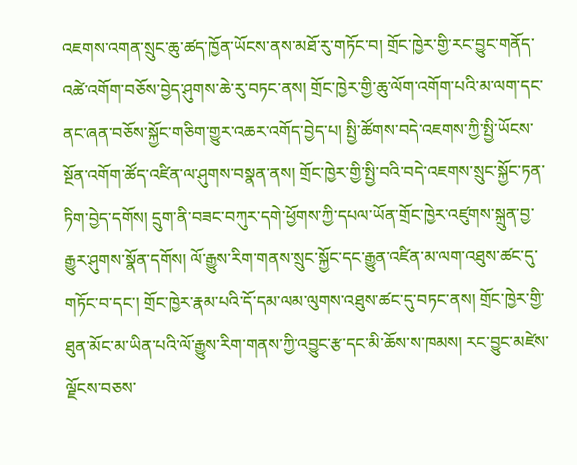འཇགས་འགན་སྲུང་ཆུ་ཚད་ཁྱོན་ཡོངས་ནས་མཐོ་རུ་གཏོང་བ། གྲོང་ཁྱེར་གྱི་རང་བྱུང་གནོད་འཚེ་འགོག་བཅོས་བྱེད་ཤུགས་ཆེ་རུ་བཏང་ནས། གྲོང་ཁྱེར་གྱི་ཆུ་ལོག་འགོག་པའི་མ་ལག་དང་ནང་ཞན་བཅོས་སྐྱོང་གཅིག་གྱུར་འཆར་འགོད་བྱེད་པ། སྤྱི་ཚོགས་བདེ་འཇགས་ཀྱི་སྤྱི་ཡོངས་སྔོན་འགོག་ཚོད་འཛིན་ལ་ཤུགས་བསྣན་ནས། གྲོང་ཁྱེར་གྱི་སྤྱི་བའི་བདེ་འཇགས་སྲུང་སྐྱོང་ཏན་ཏིག་བྱེད་དགོས། དྲུག་ནི་བཟང་བཀུར་དགེ་ཕྱོགས་ཀྱི་དཔལ་ཡོན་གྲོང་ཁྱེར་འཛུགས་སྐྲུན་བྱ་རྒྱུར་ཤུགས་སྣོན་དགོས། ལོ་རྒྱུས་རིག་གནས་སྲུང་སྐྱོང་དང་རྒྱུན་འཛིན་མ་ལག་འཐུས་ཚང་དུ་གཏོང་བ་དང་། གྲོང་ཁྱེར་རྣམ་པའི་དོ་དམ་ལམ་ལུགས་འཐུས་ཚང་དུ་བཏང་ནས། གྲོང་ཁྱེར་གྱི་ཐུན་མོང་མ་ཡིན་པའི་ལོ་རྒྱུས་རིག་གནས་ཀྱི་འབྱུང་རྩ་དང་མི་ཆོས་ས་ཁམས། རང་བྱུང་མཛེས་ལྗོངས་བཅས་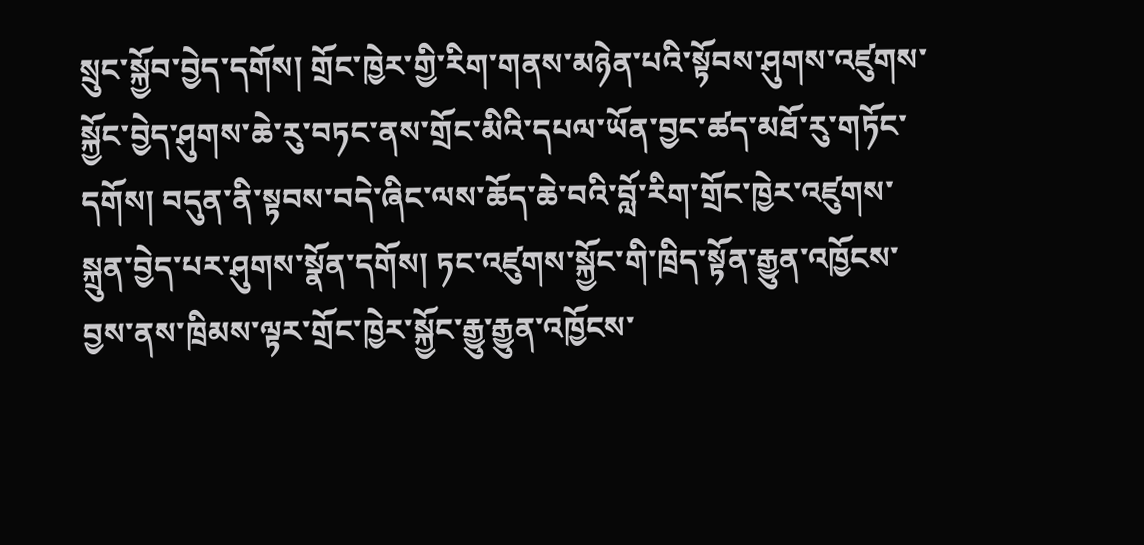སྲུང་སྐྱོབ་བྱེད་དགོས། གྲོང་ཁྱེར་གྱི་རིག་གནས་མཉེན་པའི་སྟོབས་ཤུགས་འཛུགས་སྐྱོང་བྱེད་ཤུགས་ཆེ་རུ་བཏང་ནས་གྲོང་མིའི་དཔལ་ཡོན་བྱང་ཚད་མཐོ་རུ་གཏོང་དགོས། བདུན་ནི་སྟབས་བདེ་ཞིང་ལས་ཆོད་ཆེ་བའི་བློ་རིག་གྲོང་ཁྱེར་འཛུགས་སྐྲུན་བྱེད་པར་ཤུགས་སྣོན་དགོས། ཏང་འཛུགས་སྐྱོང་གི་ཁྲིད་སྟོན་རྒྱུན་འཁྱོངས་བྱས་ནས་ཁྲིམས་ལྟར་གྲོང་ཁྱེར་སྐྱོང་རྒྱུ་རྒྱུན་འཁྱོངས་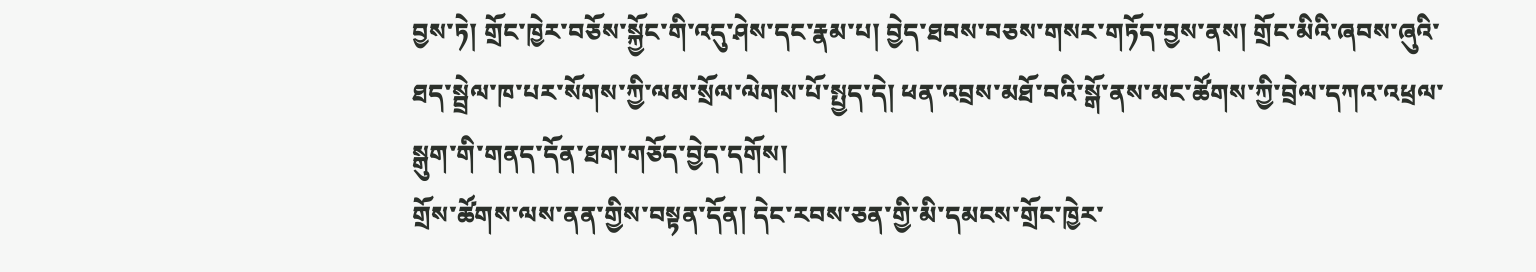བྱས་ཏེ། གྲོང་ཁྱེར་བཅོས་སྐྱོང་གི་འདུ་ཤེས་དང་རྣམ་པ། བྱེད་ཐབས་བཅས་གསར་གཏོད་བྱས་ནས། གྲོང་མིའི་ཞབས་ཞུའི་ཐད་སྦྲེལ་ཁ་པར་སོགས་ཀྱི་ལམ་སྲོལ་ལེགས་པོ་སྤྱད་དེ། ཕན་འབྲས་མཐོ་བའི་སྒོ་ནས་མང་ཚོགས་ཀྱི་བྲེལ་དཀའ་འཕྲལ་སྒུག་གི་གནད་དོན་ཐག་གཅོད་བྱེད་དགོས།
གྲོས་ཚོགས་ལས་ནན་གྱིས་བསྟན་དོན། དེང་རབས་ཅན་གྱི་མི་དམངས་གྲོང་ཁྱེར་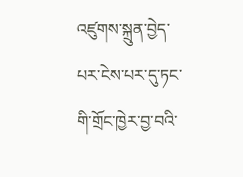འཛུགས་སྐྲུན་བྱེད་པར་ངེས་པར་དུ་ཏང་གི་གྲོང་ཁྱེར་བྱ་བའི་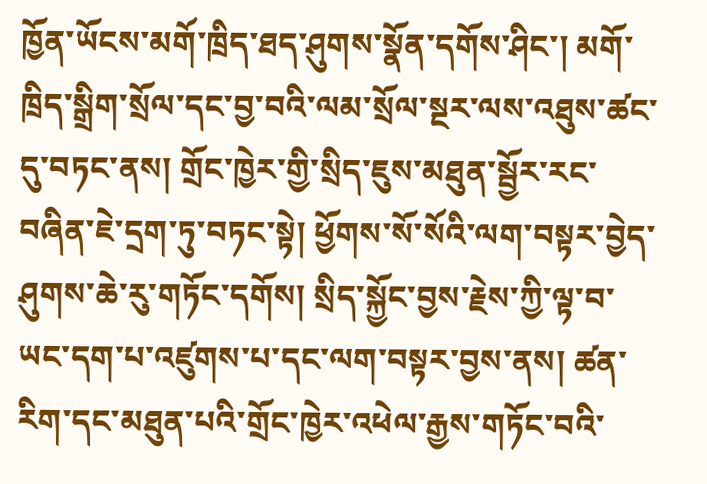ཁྱོན་ཡོངས་མགོ་ཁྲིད་ཐད་ཤུགས་སྣོན་དགོས་ཤིང་། མགོ་ཁྲིད་སྒྲིག་སྲོལ་དང་བྱ་བའི་ལམ་སྲོལ་སྔར་ལས་འཐུས་ཚང་དུ་བཏང་ནས། གྲོང་ཁྱེར་གྱི་སྲིད་ཇུས་མཐུན་སྦྱོར་རང་བཞིན་ཇེ་དྲག་ཏུ་བཏང་སྟེ། ཕྱོགས་སོ་སོའི་ལག་བསྟར་བྱེད་ཤུགས་ཆེ་རུ་གཏོང་དགོས། སྲིད་སྐྱོང་བྱས་རྗེས་ཀྱི་ལྟ་བ་ཡང་དག་པ་འཛུགས་པ་དང་ལག་བསྟར་བྱས་ནས། ཚན་རིག་དང་མཐུན་པའི་གྲོང་ཁྱེར་འཕེལ་རྒྱས་གཏོང་བའི་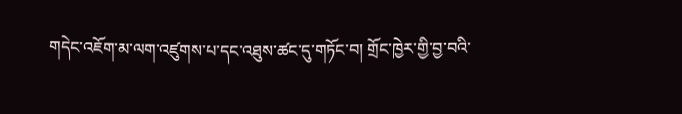གདེང་འཇོག་མ་ལག་འཛུགས་པ་དང་འཐུས་ཚང་དུ་གཏོང་བ། གྲོང་ཁྱེར་གྱི་བྱ་བའི་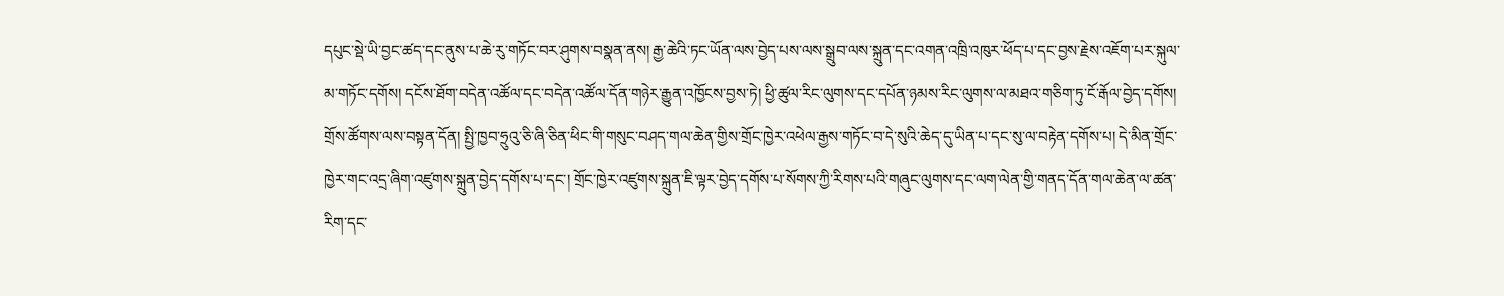དཔུང་སྡེ་ཡི་བྱང་ཚད་དང་ནུས་པ་ཆེ་རུ་གཏོང་བར་ཤུགས་བསྣན་ནས། རྒྱ་ཆེའི་ཏང་ཡོན་ལས་བྱེད་པས་ལས་སྒྲུབ་ལས་སྐྲུན་དང་འགན་འཁྲི་འཁུར་ཕོད་པ་དང་བྱས་རྗེས་འཇོག་པར་སྐུལ་མ་གཏོང་དགོས། དངོས་ཐོག་བདེན་འཚོལ་དང་བདེན་འཚོལ་དོན་གཉེར་རྒྱུན་འཁྱོངས་བྱས་ཏེ། ཕྱི་ཚུལ་རིང་ལུགས་དང་དཔོན་ཉམས་རིང་ལུགས་ལ་མཐའ་གཅིག་ཏུ་ངོ་རྒོལ་བྱེད་དགོས།
གྲོས་ཚོགས་ལས་བསྟན་དོན། སྤྱི་ཁྱབ་ཧྲུའུ་ཅི་ཞི་ཅིན་ཕིང་གི་གསུང་བཤད་གལ་ཆེན་གྱིས་གྲོང་ཁྱེར་འཕེལ་རྒྱས་གཏོང་བ་དེ་སུའི་ཆེད་དུ་ཡིན་པ་དང་སུ་ལ་བརྟེན་དགོས་པ། དེ་མིན་གྲོང་ཁྱེར་གང་འདྲ་ཞིག་འཛུགས་སྐྲུན་བྱེད་དགོས་པ་དང་། གྲོང་ཁྱེར་འཛུགས་སྐྲུན་ཇི་ལྟར་བྱེད་དགོས་པ་སོགས་ཀྱི་རིགས་པའི་གཞུང་ལུགས་དང་ལག་ལེན་གྱི་གནད་དོན་གལ་ཆེན་ལ་ཚན་རིག་དང་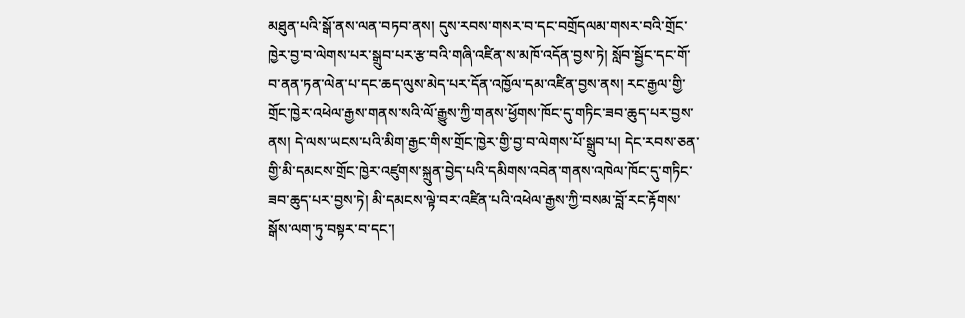མཐུན་པའི་སྒོ་ནས་ལན་བཏབ་ནས། དུས་རབས་གསར་བ་དང་བགྲོདལམ་གསར་བའི་གྲོང་ཁྱེར་བྱ་བ་ལེགས་པར་སྒྲུབ་པར་རྩ་བའི་གཞི་འཛིན་ས་མཁོ་འདོན་བྱས་ཏེ། སློབ་སྦྱོང་དང་གོ་བ་ནན་ཏན་ལེན་པ་དང་ཆད་ལུས་མེད་པར་དོན་འཁྱོལ་དམ་འཛིན་བྱས་ནས། རང་རྒྱལ་གྱི་གྲོང་ཁྱེར་འཕེལ་རྒྱས་གནས་སའི་ལོ་རྒྱུས་ཀྱི་གནས་ཕྱོགས་ཁོང་དུ་གཏིང་ཟབ་ཆུད་པར་བྱས་ནས། དེ་ལས་ཡངས་པའི་མིག་རྒྱང་གིས་གྲོང་ཁྱེར་གྱི་བྱ་བ་ལེགས་པོ་སྒྲུབ་པ། དེང་རབས་ཅན་གྱི་མི་དམངས་གྲོང་ཁྱེར་འཛུགས་སྐྲུན་བྱེད་པའི་དམིགས་འབེན་གནས་འཁེལ་ཁོང་དུ་གཏིང་ཟབ་ཆུད་པར་བྱས་ཏེ། མི་དམངས་ལྟེ་བར་འཛིན་པའི་འཕེལ་རྒྱས་ཀྱི་བསམ་བློ་རང་རྟོགས་སྒོས་ལག་ཏུ་བསྟར་བ་དང་།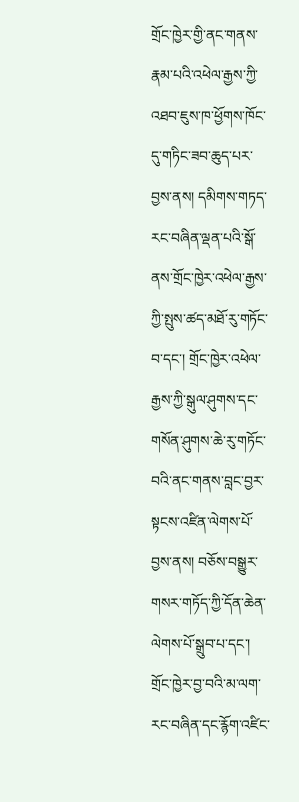གྲོང་ཁྱེར་གྱི་ནང་གནས་རྣམ་པའི་འཕེལ་རྒྱས་ཀྱི་འཐབ་ཇུས་ཁ་ཕྱོགས་ཁོང་དུ་གཏིང་ཟབ་ཆུད་པར་བྱས་ནས། དམིགས་གཏད་རང་བཞིན་ལྡན་པའི་སྒོ་ནས་གྲོང་ཁྱེར་འཕེལ་རྒྱས་ཀྱི་སྤུས་ཚད་མཐོ་རུ་གཏོང་བ་དང་། གྲོང་ཁྱེར་འཕེལ་རྒྱས་ཀྱི་སྒུལ་ཤུགས་དང་གསོན་ཤུགས་ཆེ་རུ་གཏོང་བའི་ནང་གནས་བླང་བྱར་སྟངས་འཛིན་ལེགས་པོ་བྱས་ནས། བཅོས་བསྒྱུར་གསར་གཏོད་ཀྱི་དོན་ཆེན་ལེགས་པོ་སྒྲུབ་པ་དང་། གྲོང་ཁྱེར་བྱ་བའི་མ་ལག་རང་བཞིན་དང་རྙོག་འཛིང་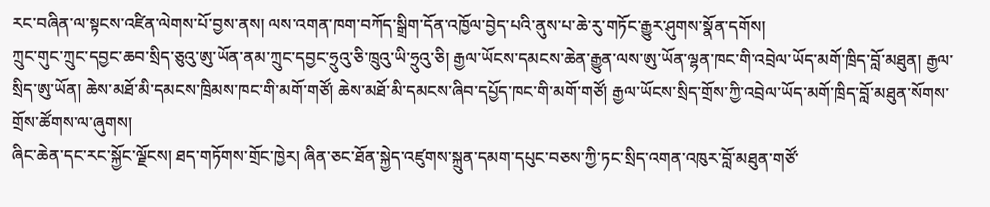རང་བཞིན་ལ་སྟངས་འཛིན་ལེགས་པོ་བྱས་ནས། ལས་འགན་ཁག་བཀོད་སྒྲིག་དོན་འཁྱོལ་བྱེད་པའི་ནུས་པ་ཆེ་རུ་གཏོང་རྒྱུར་ཤུགས་སྣོན་དགོས།
ཀྲུང་གུང་ཀྲུང་དབྱང་ཆབ་སྲིད་ཅུའུ་ཨུ་ཡོན་ནམ་ཀྲུང་དབྱང་ཧྲུའུ་ཅི་ཁྲུའུ་ཡི་ཧྲུའུ་ཅི། རྒྱལ་ཡོངས་དམངས་ཆེན་རྒྱུན་ལས་ཨུ་ཡོན་ལྷན་ཁང་གི་འབྲེལ་ཡོད་མགོ་ཁྲིད་བློ་མཐུན། རྒྱལ་སྲིད་ཨུ་ཡོན། ཆེས་མཐོ་མི་དམངས་ཁྲིམས་ཁང་གི་མགོ་གཙོ། ཆེས་མཐོ་མི་དམངས་ཞིབ་དཔྱོད་ཁང་གི་མགོ་གཙོ། རྒྱལ་ཡོངས་སྲིད་གྲོས་ཀྱི་འབྲེལ་ཡོད་མགོ་ཁྲིད་བློ་མཐུན་སོགས་གྲོས་ཚོགས་ལ་ཞུགས།
ཞིང་ཆེན་དང་རང་སྐྱོང་ལྗོངས། ཐད་གཏོགས་གྲོང་ཁྱེར། ཞིན་ཅང་ཐོན་སྐྱེད་འཛུགས་སྐྲུན་དམག་དཔུང་བཅས་ཀྱི་ཏང་སྲིད་འགན་འཁུར་བློ་མཐུན་གཙོ་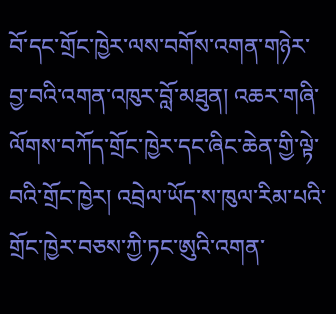བོ་དང་གྲོང་ཁྱེར་ལས་བགོས་འགན་གཉེར་བྱ་བའི་འགན་འཁུར་བློ་མཐུན། འཆར་གཞི་ལོགས་བཀོད་གྲོང་ཁྱེར་དང་ཞིང་ཆེན་གྱི་ལྟེ་བའི་གྲོང་ཁྱེར། འབྲེལ་ཡོད་ས་ཁུལ་རིམ་པའི་གྲོང་ཁྱེར་བཅས་ཀྱི་ཏང་ཨུའི་འགན་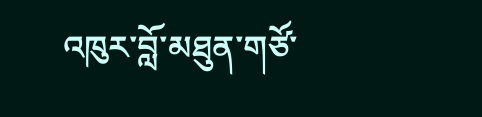འཁུར་བློ་མཐུན་གཙོ་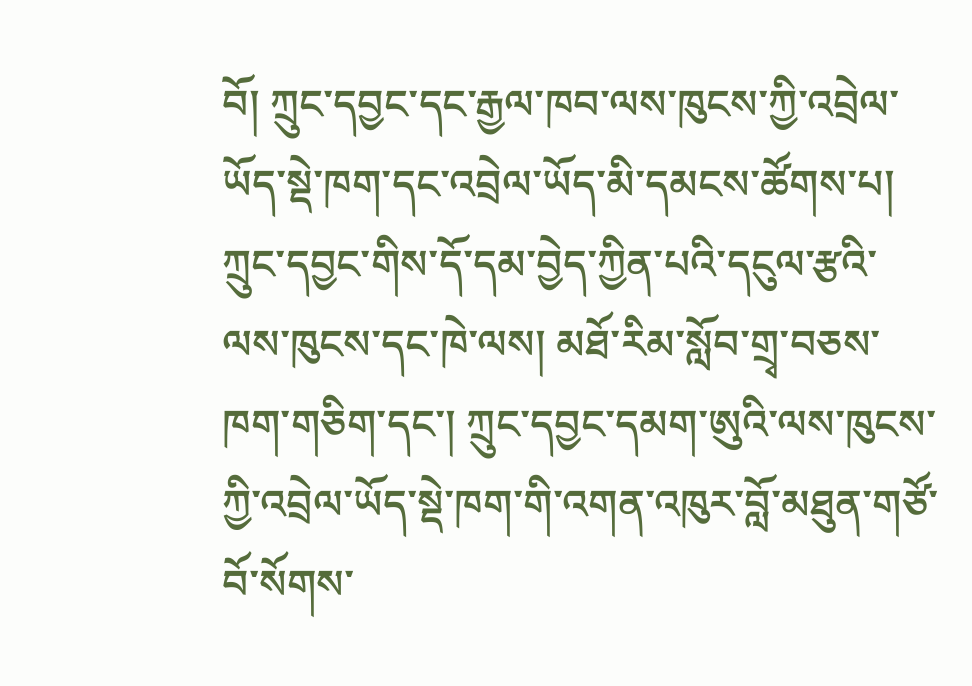བོ། ཀྲུང་དབྱང་དང་རྒྱལ་ཁབ་ལས་ཁུངས་ཀྱི་འབྲེལ་ཡོད་སྡེ་ཁག་དང་འབྲེལ་ཡོད་མི་དམངས་ཚོགས་པ། ཀྲུང་དབྱང་གིས་དོ་དམ་བྱེད་ཀྱིན་པའི་དངུལ་རྩའི་ལས་ཁུངས་དང་ཁེ་ལས། མཐོ་རིམ་སློབ་གྲྭ་བཅས་ཁག་གཅིག་དང་། ཀྲུང་དབྱང་དམག་ཨུའི་ལས་ཁུངས་ཀྱི་འབྲེལ་ཡོད་སྡེ་ཁག་གི་འགན་འཁུར་བློ་མཐུན་གཙོ་བོ་སོགས་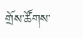གྲོས་ཚོགས་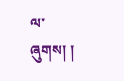ལ་ཞུགས། །